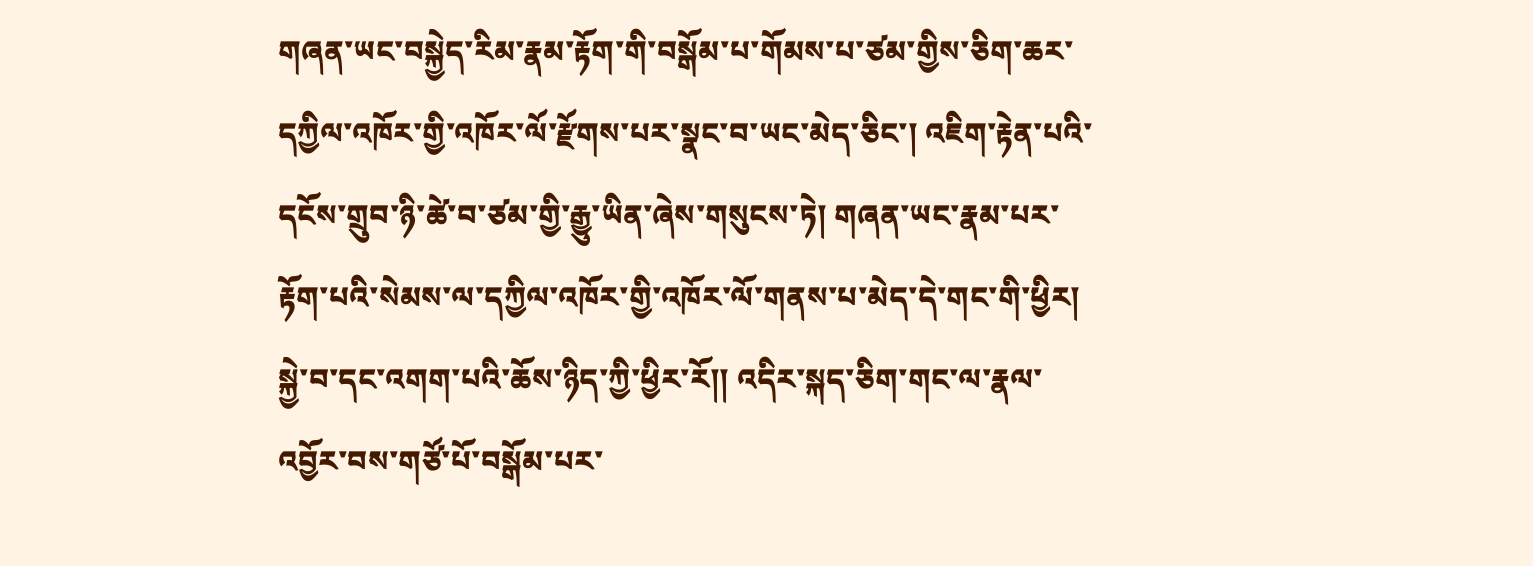གཞན་ཡང་བསྐྱེད་རིམ་རྣམ་རྟོག་གི་བསྒོམ་པ་གོམས་པ་ཙམ་གྱིས་ཅིག་ཆར་དཀྱིལ་འཁོར་གྱི་འཁོར་ལོ་རྫོགས་པར་སྣང་བ་ཡང་མེད་ཅིང་། འཇིག་རྟེན་པའི་དངོས་གྲུབ་ཉི་ཚེ་བ་ཙམ་གྱི་རྒྱུ་ཡིན་ཞེས་གསུངས་ཏེ། གཞན་ཡང་རྣམ་པར་རྟོག་པའི་སེམས་ལ་དཀྱིལ་འཁོར་གྱི་འཁོར་ལོ་གནས་པ་མེད་དེ་གང་གི་ཕྱིར། སྐྱེ་བ་དང་འགག་པའི་ཆོས་ཉིད་ཀྱི་ཕྱིར་རོ།། འདིར་སྐད་ཅིག་གང་ལ་རྣལ་འབྱོར་བས་གཙོ་པོ་བསྒོམ་པར་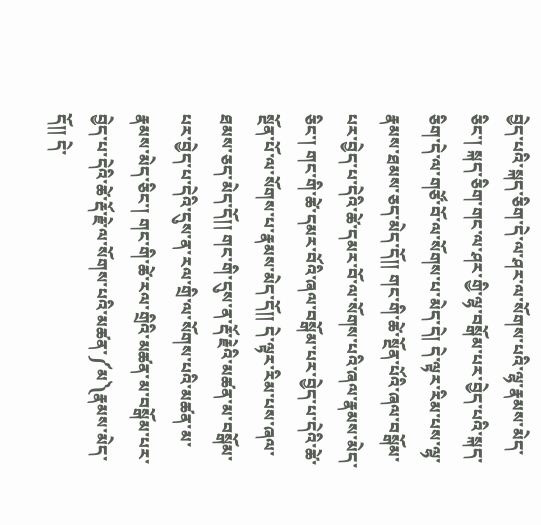བྱེད་པའི་སྐད་ཅིག་དེ་ལ་ཤར་ལ་སོགས་པའི་ལྷ་རྣམས་མེད་ཅིང་། སྐད་ཅིག་གང་ལ་ཤར་གྱི་ལྷ་བསྒོམ་པར་བྱེད་པའི་སྐད་ཅིག་དེ་ལ་གཙོ་བོ་ལ་སོགས་པ་མེད་དེ། དེ་ལྟར་རིམ་པས་ལྷ་རྣམས་ཐམས་ཅད་མེད་དོ།། གང་གི་ཚེ་སྔོན་པོའི་ཞལ་བསྒོམ་པར་བྱེད་པ་དེའི་ཚེ་དམར་བོ་ལ་སོགས་པའི་ཞལ་རྣམས་མེད་ཅིང་། གང་གི་ཚེ་དམར་བོའི་ཞལ་བསྒོམ་པར་བྱེད་པ་དེའི་ཚེ་སྔོན་པོ་ལ་སོགས་པ་རྣམས་མེད་དོ།། དེ་ལྟར་རིམ་པས་ཞལ་ཐམས་ཅད་མེད་དོ།། གང་གི་དུས་ན་རྡོ་རྗེའི་མཚན་མ་བསྒོམ་པར་བྱེད་པ་དེའི་དུས་ན་རལ་གྲི་ལ་སོགས་པའི་མཚན་མ་རྣམས་མེད་ཅིང་། གང་གི་ཚེ་རལ་གྲིའི་མཚན་མ་བསྒོམ་པར་བྱེད་པ་དེའི་ཚེ་རྡོ་རྗེ་ལ་སོགས་པའི་མཚན་༼མ༽རྣམས་མེད་དོ།། དེ་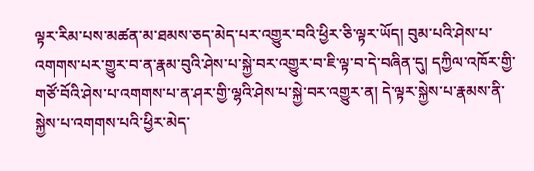ལྟར་རིམ་པས་མཚན་མ་ཐམས་ཅད་མེད་པར་འགྱུར་བའི་ཕྱིར་ཅི་ལྟར་ཡོད། བུམ་པའི་ཤེས་པ་འགགས་པར་གྱུར་བ་ན་རྣམ་བུའི་ཤེས་པ་སྐྱེ་བར་འགྱུར་བ་ཇི་ལྟ་བ་དེ་བཞིན་དུ། དཀྱིལ་འཁོར་གྱི་གཙོ་བོའི་ཤེས་པ་འགགས་པ་ན་ཤར་གྱི་ལྷའི་ཤེས་པ་སྐྱེ་བར་འགྱུར་ན། དེ་ལྟར་སྐྱེས་པ་རྣམས་ནི་སྐྱེས་པ་འགགས་པའི་ཕྱིར་མེད་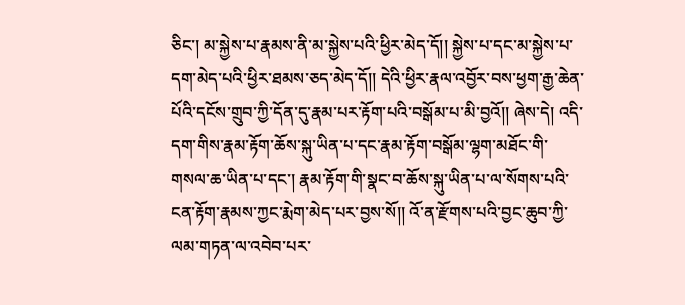ཅིང་། མ་སྐྱེས་པ་རྣམས་ནི་མ་སྐྱེས་པའི་ཕྱིར་མེད་དོ།། སྐྱེས་པ་དང་མ་སྐྱེས་པ་དག་མེད་པའི་ཕྱིར་ཐམས་ཅད་མེད་དོ།། དེའི་ཕྱིར་རྣལ་འབྱོར་བས་ཕྱག་རྒྱ་ཆེན་པོའི་དངོས་གྲུབ་ཀྱི་དོན་དུ་རྣམ་པར་རྟོག་པའི་བསྒོམ་པ་མི་བྱའོ།། ཞེས་དེ། འདི་དག་གིས་རྣམ་རྟོག་ཆོས་སྐུ་ཡིན་པ་དང་རྣམ་རྟོག་བསྒོམ་ལྷག་མཐོང་གི་གསལ་ཆ་ཡིན་པ་དང་། རྣམ་རྟོག་གི་སྣང་བ་ཆོས་སྐུ་ཡིན་པ་ལ་སོགས་པའི་ངན་རྟོག་རྣམས་ཀྱང་རྨེག་མེད་པར་བྱས་སོ།། འོ་ན་རྫོགས་པའི་བྱང་ཆུབ་ཀྱི་ལམ་གཏན་ལ་འབེབ་པར་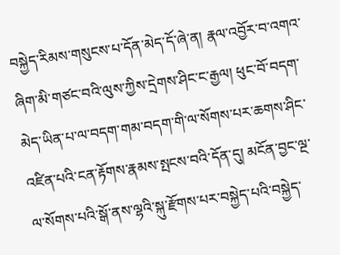བསྐྱེད་རིམས་གསུངས་པ་དོན་མེད་དོ་ཞེ་ན། རྣལ་འབྱོར་བ་འགའ་ཞིག་མི་གཙང་བའི་ལུས་ཀྱིས་དྲེགས་ཤིང་ང་རྒྱལ། ཕུང་བོ་བདག་མེད་ཡིན་པ་ལ་བདག་གམ་བདག་གི་ལ་སོགས་པར་ཆགས་ཤིང་འཛིན་པའི་ངན་རྟོགས་རྣམས་སྤངས་བའི་དོན་དུ། མངོན་བྱང་ལྔ་ལ་སོགས་པའི་སྒོ་ནས་ལྷའི་སྐུ་རྫོགས་པར་བསྐྱེད་པའི་བསྐྱེད་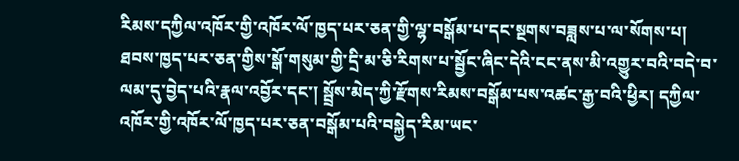རིམས་དཀྱིལ་འཁོར་གྱི་འཁོར་ལོ་ཁྱད་པར་ཅན་གྱི་ལྷ་བསྒོམ་པ་དང་སྔགས་བཟླས་པ་ལ་སོགས་པ། ཐབས་ཁྱད་པར་ཅན་གྱིས་སྒོ་གསུམ་གྱི་དྲི་མ་ཅི་རིགས་པ་སྦྱོང་ཞིང་དེའི་ངང་ནས་མི་འགྱུར་བའི་བདེ་བ་ལམ་དུ་བྱེད་པའི་རྣལ་འབྱོར་དང་། སྦྲོས་མེད་ཀྱི་རྫོགས་རིམས་བསྒོམ་པས་འཚང་རྒྱ་བའི་ཕྱིར། དཀྱིལ་འཁོར་གྱི་འཁོར་ལོ་ཁྱད་པར་ཅན་བསྒོམ་པའི་བསྐྱེད་རིམ་ཡང་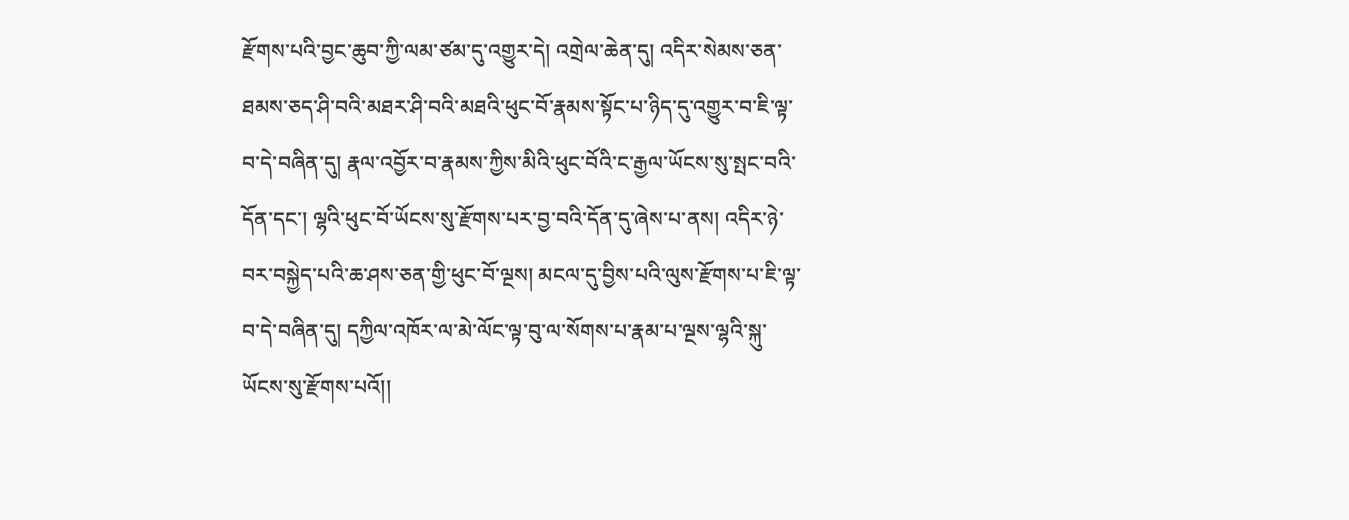རྫོགས་པའི་བྱང་ཆུབ་ཀྱི་ལམ་ཙམ་དུ་འགྱུར་དེ། འགྲེལ་ཆེན་དུ། འདིར་སེམས་ཅན་ཐམས་ཅད་ཤི་བའི་མཐར་ཤི་བའི་མཐའི་ཕུང་བོ་རྣམས་སྟོང་པ་ཉིད་དུ་འགྱུར་བ་ཇི་ལྟ་བ་དེ་བཞིན་དུ། རྣལ་འབྱོར་བ་རྣམས་ཀྱིས་མིའི་ཕུང་བོའི་ང་རྒྱལ་ཡོངས་སུ་སྤང་བའི་དོན་དང་། ལྷའི་ཕུང་བོ་ཡོངས་སུ་རྫོགས་པར་བྱ་བའི་དོན་དུ་ཞེས་པ་ནས། འདིར་ཉེ་བར་བསྐྱེད་པའི་ཆ་ཤས་ཅན་གྱི་ཕུང་བོ་ལྔས། མངལ་དུ་བྱིས་པའི་ལུས་རྫོགས་པ་ཇི་ལྟ་བ་དེ་བཞིན་དུ། དཀྱིལ་འཁོར་ལ་མེ་ལོང་ལྟ་བུ་ལ་སོགས་པ་རྣམ་པ་ལྔས་ལྷའི་སྐུ་ཡོངས་སུ་རྫོགས་པའོ།།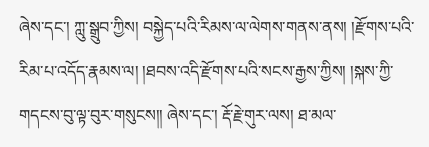ཞེས་དང་། ཀླུ་སྒྲུབ་ཀྱིས། བསྐྱེད་པའི་རིམས་ལ་ལེགས་གནས་ནས། །རྫོགས་པའི་རིམ་པ་འདོད་རྣམས་ལ། །ཐབས་འདི་རྫོགས་པའི་སངས་རྒྱས་ཀྱིས། །སྐས་ཀྱི་གདངས་བུ་ལྟ་བུར་གསུངས།། ཞེས་དང་། རྡོ་རྗེ་གུར་ལས། ཐ་མལ་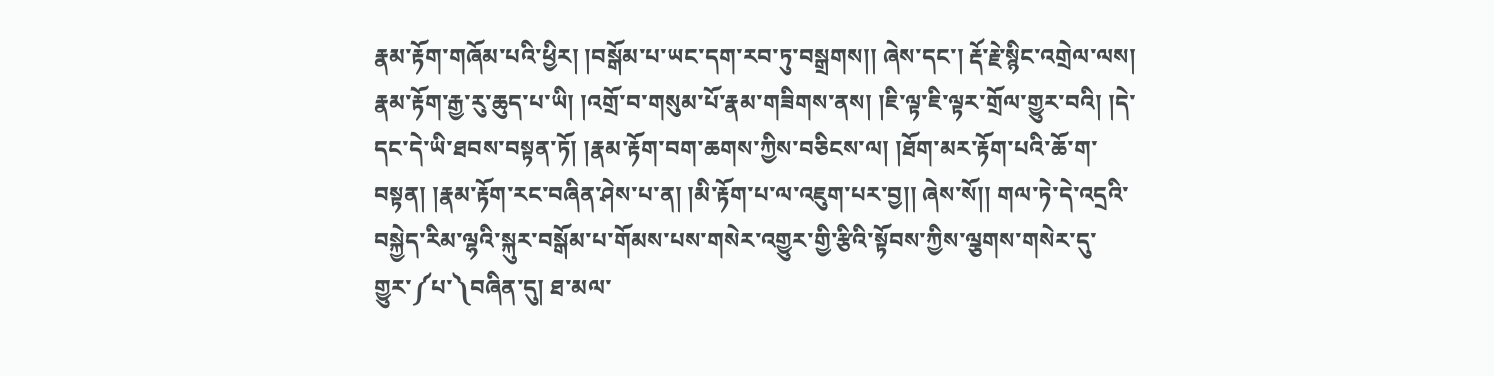རྣམ་རྟོག་གཞོམ་པའི་ཕྱིར། །བསྒོམ་པ་ཡང་དག་རབ་ཏུ་བསྒྲགས།། ཞེས་དང་། རྡོ་རྗེ་སྙིང་འགྲེལ་ལས། རྣམ་རྟོག་རྒྱ་རུ་ཆུད་པ་ཡི། །འགྲོ་བ་གསུམ་པོ་རྣམ་གཟིགས་ནས། །ཇི་ལྟ་ཇི་ལྟར་གྲོལ་གྱུར་བའི། །དེ་དང་དེ་ཡི་ཐབས་བསྟན་ཏོ། །རྣམ་རྟོག་བག་ཆགས་ཀྱིས་བཅིངས་ལ། །ཐོག་མར་རྟོག་པའི་ཆོ་ག་བསྟན། །རྣམ་རྟོག་རང་བཞིན་ཤེས་པ་ན། །མི་རྟོག་པ་ལ་འཇུག་པར་བྱ།། ཞེས་སོ།། གལ་ཏེ་དེ་འདྲའི་བསྐྱེད་རིམ་ལྷའི་སྐུར་བསྒོམ་པ་གོམས་པས་གསེར་འགྱུར་གྱི་རྩིའི་སྟོབས་ཀྱིས་ལྕགས་གསེར་དུ་གྱུར་༼པ་༽བཞིན་དུ། ཐ་མལ་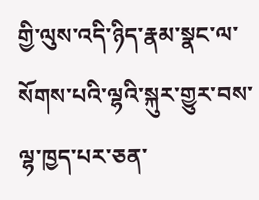གྱི་ལུས་འདི་ཉིད་རྣམ་སྣང་ལ་སོགས་པའི་ལྷའི་སྐུར་གྱུར་བས་ལྷ་ཁྱད་པར་ཅན་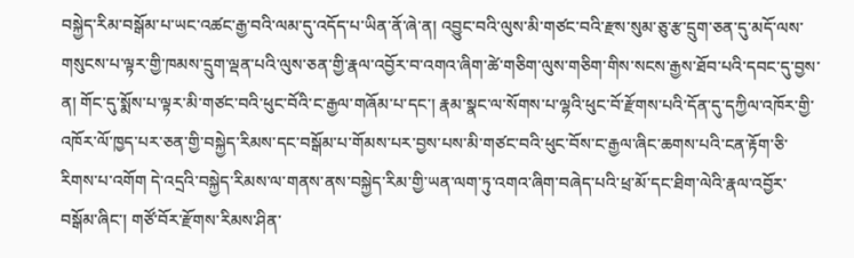བསྐྱེད་རིམ་བསྒོམ་པ་ཡང་འཚང་རྒྱ་བའི་ལམ་དུ་འདོད་པ་ཡིན་ནོ་ཞེ་ན། འབྱུང་བའི་ལུས་མི་གཙང་བའི་རྫས་སུམ་ཅུ་རྩ་དྲུག་ཅན་དུ་མདོ་ལས་གསུངས་པ་ལྟར་གྱི་ཁམས་དྲུག་ལྡན་པའི་ལུས་ཅན་གྱི་རྣལ་འབྱོར་བ་འགའ་ཞིག་ཚེ་གཅིག་ལུས་གཅིག་གིས་སངས་རྒྱས་ཐོབ་པའི་དབང་དུ་བྱས་ན། གོང་དུ་སྨོས་པ་ལྟར་མི་གཙང་བའི་ཕུང་བོའི་ང་རྒྱལ་གཞོམ་པ་དང་། རྣམ་སྣང་ལ་སོགས་པ་ལྷའི་ཕུང་བོ་རྫོགས་པའི་དོན་དུ་དཀྱིལ་འཁོར་གྱི་འཁོར་ལོ་ཁྱད་པར་ཅན་གྱི་བསྐྱེད་རིམས་དང་བསྒོམ་པ་གོམས་པར་བྱས་པས་མི་གཙང་བའི་ཕུང་བོས་ང་རྒྱལ་ཞིང་ཆགས་པའི་ངན་རྟོག་ཅི་རིགས་པ་འགོག དེ་འདྲའི་བསྐྱེད་རིམས་ལ་གནས་ནས་བསྐྱེད་རིམ་གྱི་ཡན་ལག་ཏུ་འགའ་ཞིག་བཞེད་པའི་ཕྲ་མོ་དང་ཐིག་ལེའི་རྣལ་འབྱོར་བསྒོམ་ཞིང་། གཙོ་བོར་རྫོགས་རིམས་ཤིན་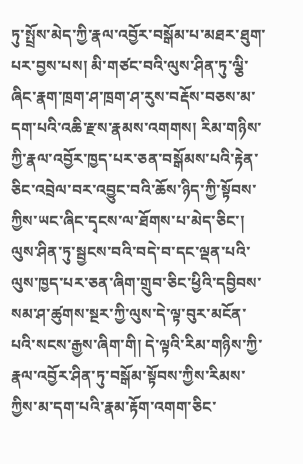ཏུ་སྤྲོས་མེད་ཀྱི་རྣལ་འབྱོར་བསྒོམ་པ་མཐར་ཐུག་པར་བྱས་པས། མི་གཙང་བའི་ལུས་ཤིན་ཏུ་ལྕི་ཞིང་རྣག་ཁྲག་ཤ་ཁྲག་ཤ་རུས་བརྡོས་བཅས་མ་དག་པའི་འཆི་རྫས་རྣམས་འགགས། རིམ་གཉིས་ཀྱི་རྣལ་འབྱོར་ཁྱད་པར་ཅན་བསྒོམས་པའི་རྟེན་ཅིང་འབྲེལ་བར་འབྱུང་བའི་ཆོས་ཉིད་ཀྱི་སྟོབས་ཀྱིས་ཡང་ཞིང་དྭངས་ལ་ཐོགས་པ་མེད་ཅིང་། ལུས་ཤིན་ཏུ་སྦྱངས་བའི་བདེ་བ་དང་ལྡན་པའི་ལུས་ཁྱད་པར་ཅན་ཞིག་གྲུབ་ཅིང་ཕྱིའི་དབྱིབས་སམ་ཤ་ཚུགས་སྔར་ཀྱི་ལུས་དེ་ལྟ་བུར་མངོན་པའི་སངས་རྒྱས་ཞིག་གི། དེ་ལྟའི་རིམ་གཉིས་ཀྱི་རྣལ་འབྱོར་ཤིན་ཏུ་བསྒོམ་སྟོབས་ཀྱིས་རིམས་ཀྱིས་མ་དག་པའི་རྣམ་རྟོག་འགག་ཅིང་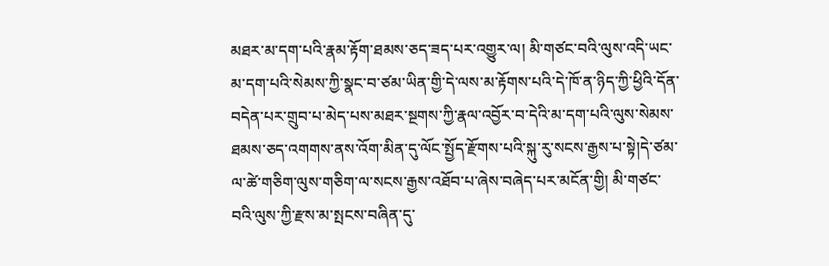མཐར་མ་དག་པའི་རྣམ་རྟོག་ཐམས་ཅད་ཟད་པར་འགྱུར་ལ། མི་གཙང་བའི་ལུས་འདི་ཡང་མ་དག་པའི་སེམས་ཀྱི་སྣང་བ་ཙམ་ཡིན་གྱི་དེ་ལས་མ་རྟོགས་པའི་དེ་ཁོ་ན་ཉིད་ཀྱི་ཕྱིའི་དོན་བདེན་པར་གྲུབ་པ་མེད་པས་མཐར་སྔགས་ཀྱི་རྣལ་འབྱོར་བ་དེའི་མ་དག་པའི་ལུས་སེམས་ཐམས་ཅད་འགགས་ནས་འོག་མིན་དུ་ལོང་སྤྱོད་རྫོགས་པའི་སྐུ་རུ་སངས་རྒྱས་པ་སྟེ།དེ་ཙམ་ལ་ཚེ་གཅིག་ལུས་གཅིག་ལ་སངས་རྒྱས་འཐོབ་པ་ཞེས་བཞེད་པར་མངོན་གྱི། མི་གཙང་བའི་ལུས་ཀྱི་རྫས་མ་སྤངས་བཞིན་དུ་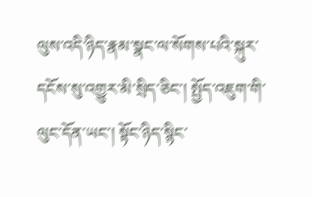ལུས་འདི་ཉིད་རྣམ་སྣང་ལ་སོགས་པའི་སྐུར་དངོས་སུ་འགྱུར་མི་སྲིད་ཅིང་། སྤྱོད་འཇུག་གི་ལུང་དོན་ཡང་། སྟོང་ཉིད་སྙིང་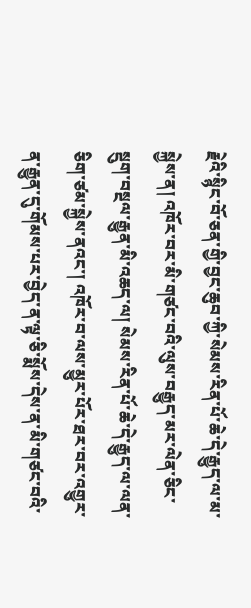རྗེའི་སྙིང་བོ་ཅན་གྱི་བྱང་ཆུབ་ཀྱི་སེམས་རིན་པོ་ཆེ་དེ་རྒྱུད་ལ་མ་སྐྱེས་ན། འཁོར་བར་མི་གཙང་བའི་ལུས་བརྒྱུད་མར་ལེན་ཅིང་སྡུག་བསྔལ་རྒྱུན་མི་འཆད་ལ། སེམས་རིན་པོ་ཆེ་དེ་རྒྱུད་ལ་ལན་ཅིག་ཙམ་སྐྱེས་ནའང་། འཁོར་བ་ལས་མྱུར་པོར་ཐར་བར་འགྱུར་ན་རྒྱུན་དུ་གོམས་པར་བྱེད་ན་ལྟ་ཅི་སྨོས་དེས་ན་མི་གཙང་བའི་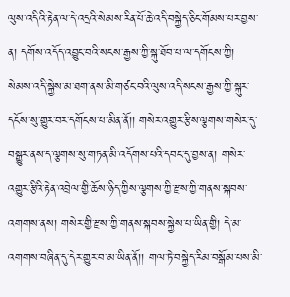ལུས་འདིའི་རྟེན་ལ་དེ་འདྲའི་སེམས་རིན་པོ་ཆེ་འདི་བསྐྱེད་ཅིང་གོམས་པར་བྱས་ན། དགོས་འདོད་འབྱུང་བའི་སངས་རྒྱས་ཀྱི་སྐུ་ཐོབ་པ་ལ་དགོངས་ཀྱི། སེམས་འདི་སྐྱེས་མ་ཐག་ནས་མི་གཙང་བའི་ལུས་འདི་སངས་རྒྱས་ཀྱི་སྐུར་དངོས་སུ་གྱུར་བར་དགོངས་པ་མིན་ནོ།། གསེར་འགྱུར་རྩིས་ལྕགས་གསེར་དུ་བསྒྱུར་ནས་ད་ལྕགས་སུ་གཏན་མི་འདོགས་པའི་དབང་དུ་བྱས་ན། གསེར་འགྱུར་རྩིའི་རྟེན་འབྲེལ་གྱི་ཆོས་ཉིད་ཀྱིས་ལྕགས་ཀྱི་རྫས་ཀྱི་གནས་སྐབས་འགགས་ནས། གསེར་གྱི་རྫས་ཀྱི་གནས་སྐབས་སྐྱེས་པ་ཡིན་གྱི། དེ་མ་འགགས་བཞིན་དུ་དེར་གྱུར་བ་མ་ཡིན་ནོ།། གལ་ཏེ་བསྐྱེད་རིམ་བསྒོམ་པས་མི་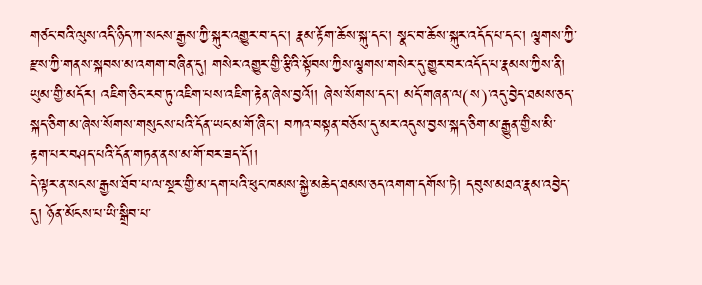གཙང་བའི་ལུས་འདི་ཉིད་ཀ་སངས་རྒྱས་ཀྱི་སྐུར་འགྱུར་བ་དང་། རྣམ་རྟོག་ཆོས་སྐུ་དང་། སྣང་བ་ཆོས་སྐུར་འདོད་པ་དང་། ལྕགས་ཀྱི་རྫས་ཀྱི་གནས་སྐབས་མ་འགག་བཞིན་དུ། གསེར་འགྱུར་གྱི་རྩིའི་སྟོབས་ཀྱིས་ལྕགས་གསེར་དུ་གྱུར་བར་འདོད་པ་རྣམས་ཀྱིས་ནི། ཡུམ་གྱི་མདོར། འཇིག་ཅིང་རབ་ཏུ་འཇིག་པས་འཇིག་རྟེན་ཞེས་བྱའོ།། ཞེས་སོགས་དང་། མདོ་གཞན་ལ(ས)་འདུ་བྱེད་ཐམས་ཅད་སྐད་ཅིག་མ་ཞེས་སོགས་གསུངས་པའི་དོན་ཡང་མ་གོ་ཞིང་། བཀའ་བསྟན་བཅོས་དུ་མར་འདུས་བྱས་སྐད་ཅིག་མ་རྒྱུན་གྱིས་མི་རྟག་པར་བཤད་པའི་དོན་གཏན་ནས་མ་གོ་བར་ཟད་དོ།།
དེ་ལྟར་ན་སངས་རྒྱས་ཐོབ་པ་ལ་སྔར་གྱི་མ་དག་པའི་ཕུང་ཁམས་སྐྱེ་མཆེད་ཐམས་ཅད་འགག་དགོས་ཏེ། དབུས་མཐའ་རྣམ་འབྱེད་དུ། ཉོན་མོངས་པ་ཡི་སྒྲིབ་པ་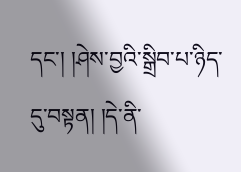དང་། །ཤེས་བྱའི་སྒྲིབ་པ་ཉིད་དུ་བསྟན། །དེ་ནི་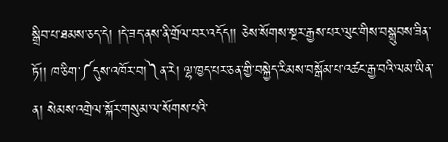སྒྲིབ་པ་ཐམས་ཅད་དེ། །དེ་ཟད་ནས་ནི་གྲོལ་བར་འདོད།། ཅེས་སོགས་སྔར་རྒྱས་པར་ལུང་གིས་བསྒྲུབས་ཟིན་ཏོ།། ཁ་ཅིག་༼དུས་འཁོར་བ།༽ན་རེ། ལྷ་ཁྱད་པར་ཅན་གྱི་བསྐྱེད་རིམས་བསྒོམ་པ་འཚང་རྒྱ་བའི་ལམ་ཡིན་ན། སེམས་འགྲེལ་སྐོར་གསུམ་ལ་སོགས་པའི་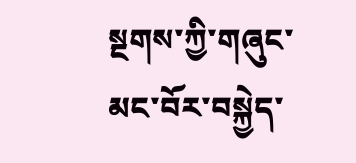སྔགས་ཀྱི་གཞུང་མང་བོར་བསྐྱེད་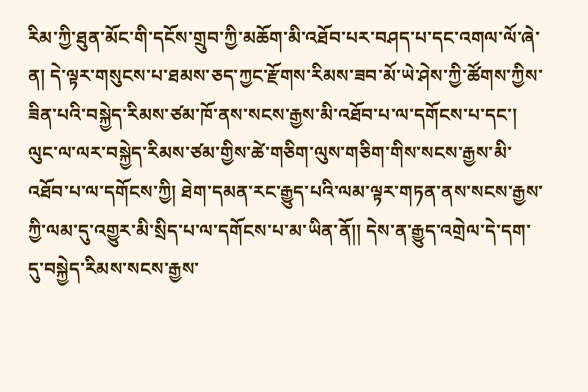རིམ་ཀྱི་ཐུན་མོང་གི་དངོས་གྲུབ་ཀྱི་མཆོག་མི་འཐོབ་པར་བཤད་པ་དང་འགལ་ལོ་ཞེ་ན། དེ་ལྟར་གསུངས་པ་ཐམས་ཅད་ཀྱང་རྫོགས་རིམས་ཟབ་མོ་ཡེ་ཤེས་ཀྱི་ཚོགས་ཀྱིས་ཟིན་པའི་བསྐྱེད་རིམས་ཙམ་ཁོ་ནས་སངས་རྒྱས་མི་འཐོབ་པ་ལ་དགོངས་པ་དང་། ལུང་ལ་ལར་བསྐྱེད་རིམས་ཙམ་གྱིས་ཚེ་གཅིག་ལུས་གཅིག་གིས་སངས་རྒྱས་མི་འཐོབ་པ་ལ་དགོངས་ཀྱི། ཐེག་དམན་རང་རྒྱུད་པའི་ལམ་ལྟར་གཏན་ནས་སངས་རྒྱས་ཀྱི་ལམ་དུ་འགྱུར་མི་སྲིད་པ་ལ་དགོངས་པ་མ་ཡིན་ནོ།། དེས་ན་རྒྱུད་འགྲེལ་དེ་དག་དུ་བསྐྱེད་རིམས་སངས་རྒྱས་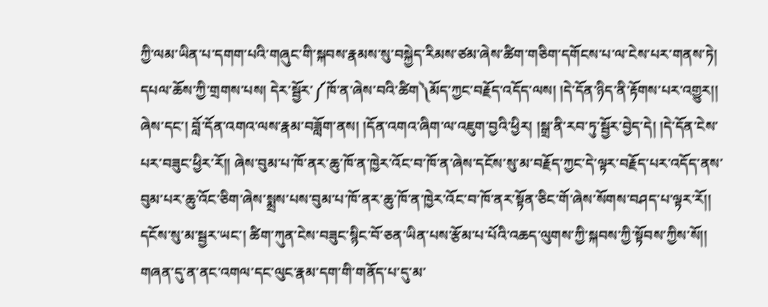ཀྱི་ལམ་ཡིན་པ་དགག་པའི་གཞུང་གི་སྐབས་རྣམས་སུ་བསྐྱེད་རིམས་ཙམ་ཞེས་ཚིག་གཅིག་དགོངས་པ་ལ་ངེས་པར་གནས་ཏེ། དཔལ་ཆོས་ཀྱི་གྲགས་པས། དེར་སྦྱོར་༼ཁོ་ན་ཞེས་བའི་ཚིག༽མོད་ཀྱང་བརྗོད་འདོད་ལས། །དེ་དོན་ཉིད་ནི་རྟོགས་པར་འགྱུར།། ཞེས་དང་། བློ་དོན་འགའ་ལས་རྣམ་བཟློག་ནས། །དོན་འགའ་ཞིག་ལ་འཇུག་བྱའི་ཕྱིར། །སྒྲ་ནི་རབ་ཏུ་སྦྱོར་བྱེད་དེ། །དེ་དོན་ངེས་པར་བཟུང་ཕྱིར་རོ།། ཞེས་བུམ་པ་ཁོ་ནར་ཆུ་ཁོ་ན་ཁྱེར་འོང་བ་ཁོ་ན་ཞེས་དངོས་སུ་མ་བརྗོད་ཀྱང་དེ་ལྟར་བརྗོད་པར་འདོད་ནས་བུམ་པར་ཆུ་འོང་ཅིག་ཞེས་སྨྲས་པས་བུམ་པ་ཁོ་ནར་ཆུ་ཁོ་ན་ཁྱེར་འོང་བ་ཁོ་ནར་སྟོན་ཅིང་གོ་ཞེས་སོགས་བཤད་པ་ལྟར་རོ།། དངོས་སུ་མ་སྦྱར་ཡང་། ཚིག་ཀུན་ངེས་བཟུང་སྙིང་བོ་ཅན་ཡིན་པས་རྩོམ་པ་པོའི་འཆད་ལུགས་ཀྱི་སྐབས་ཀྱི་སྟོབས་ཀྱིས་སོ།། གཞན་དུ་ན་ནང་འགལ་དང་ལུང་རྣམ་དག་གི་གནོད་པ་དུ་མ་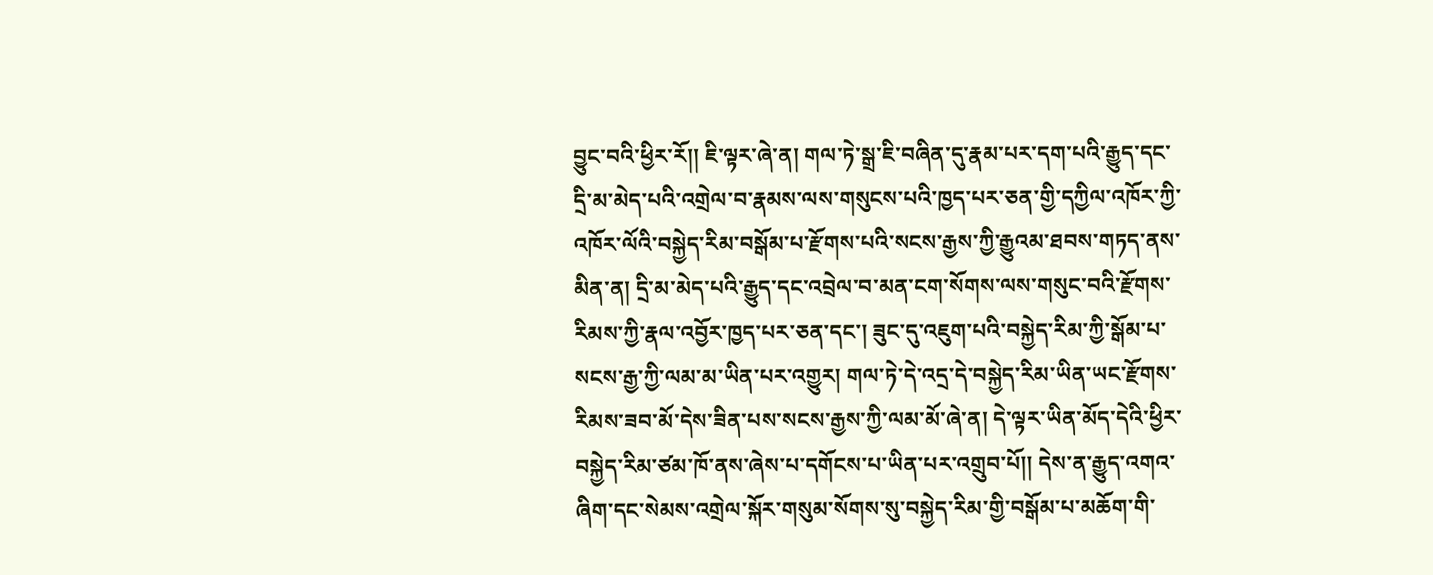བྱུང་བའི་ཕྱིར་རོ།། ཇི་ལྟར་ཞེ་ན། གལ་ཏེ་སྒྲ་ཇི་བཞིན་དུ་རྣམ་པར་དག་པའི་རྒྱུད་དང་དྲི་མ་མེད་པའི་འགྲེལ་བ་རྣམས་ལས་གསུངས་པའི་ཁྱད་པར་ཅན་གྱི་དཀྱིལ་འཁོར་ཀྱི་འཁོར་ལོའི་བསྐྱེད་རིམ་བསྒོམ་པ་རྫོགས་པའི་སངས་རྒྱས་ཀྱི་རྒྱུའམ་ཐབས་གཏད་ནས་མིན་ན། དྲི་མ་མེད་པའི་རྒྱུད་དང་འབྲེལ་བ་མན་ངག་སོགས་ལས་གསུང་བའི་རྫོགས་རིམས་ཀྱི་རྣལ་འབྱོར་ཁྱད་པར་ཅན་དང་། ཟུང་དུ་འཇུག་པའི་བསྐྱེད་རིམ་ཀྱི་སྒོམ་པ་སངས་རྒྱ་ཀྱི་ལམ་མ་ཡིན་པར་འགྱུར། གལ་ཏེ་དེ་འདྲ་དེ་བསྐྱེད་རིམ་ཡིན་ཡང་རྫོགས་རིམས་ཟབ་མོ་དེས་ཟིན་པས་སངས་རྒྱས་ཀྱི་ལམ་མོ་ཞེ་ན། དེ་ལྟར་ཡིན་མོད་དེའི་ཕྱིར་བསྐྱེད་རིམ་ཙམ་ཁོ་ནས་ཞེས་པ་དགོངས་པ་ཡིན་པར་འགྲུབ་པོ།། དེས་ན་རྒྱུད་འགའ་ཞིག་དང་སེམས་འགྲེལ་སྐོར་གསུམ་སོགས་སུ་བསྐྱེད་རིམ་གྱི་བསྒོམ་པ་མཆོག་གི་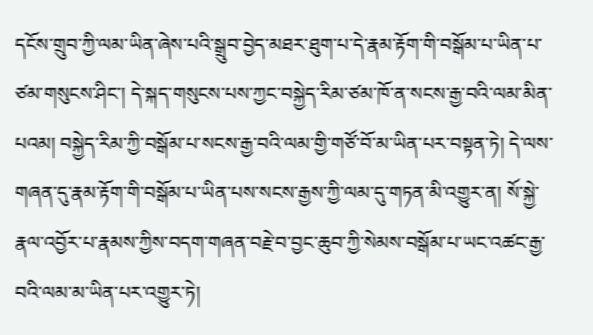དངོས་གྲུབ་ཀྱི་ལམ་ཡིན་ཞེས་པའི་སྒྲུབ་བྱེད་མཐར་ཐུག་པ་དེ་རྣམ་རྟོག་གི་བསྒོམ་པ་ཡིན་པ་ཙམ་གསུངས་ཤིང་། དེ་སྐད་གསུངས་པས་ཀྱང་བསྐྱེད་རིམ་ཙམ་ཁོ་ན་སངས་རྒྱ་བའི་ལམ་མིན་པའམ། བསྐྱེད་རིམ་ཀྱི་བསྒོམ་པ་སངས་རྒྱ་བའི་ལམ་གྱི་གཙོ་བོ་མ་ཡིན་པར་བསྟན་ཏེ། དེ་ལས་གཞན་དུ་རྣམ་རྟོག་གི་བསྒོམ་པ་ཡིན་པས་སངས་རྒྱས་ཀྱི་ལམ་དུ་གཏན་མི་འགྱུར་ན། སོ་སྐྱེ་རྣལ་འབྱོར་པ་རྣམས་ཀྱིས་བདག་གཞན་བརྗེ་བ་བྱང་ཆུབ་ཀྱི་སེམས་བསྒོམ་པ་ཡང་འཚང་རྒྱ་བའི་ལམ་མ་ཡིན་པར་འགྱུར་ཏེ།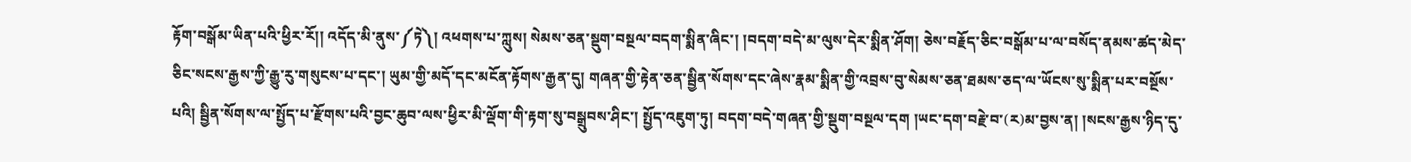རྟོག་བསྒོམ་ཡིན་པའི་ཕྱིར་རོ།། འདོད་མི་ནུས་༼ཏེ༽། འཕགས་པ་ཀླུས། སེམས་ཅན་སྡུག་བསྔལ་བདག་སྨིན་ཞིང་། །བདག་བདེ་མ་ལུས་དེར་སྨིན་ཤོག། ཅེས་བརྗོད་ཅིང་བསྒོམ་པ་ལ་བསོད་ནམས་ཚད་མེད་ཅིང་སངས་རྒྱས་ཀྱི་རྒྱུ་རུ་གསུངས་པ་དང་། ཡུམ་གྱི་མདོ་དང་མངོན་རྟོགས་རྒྱན་དུ། གཞན་གྱི་རྟེན་ཅན་སྦྱིན་སོགས་དང་ཞེས་རྣམ་སྨིན་གྱི་འབྲས་བུ་སེམས་ཅན་ཐམས་ཅད་ལ་ཡོངས་སུ་སྨིན་པར་བསྔོས་པའི། སྦྱིན་སོགས་ལ་སྤྱོད་པ་རྫོགས་པའི་བྱང་ཆུབ་ལས་ཕྱིར་མི་ལྡོག་གི་རྟག་སུ་བསྒྲུབས་ཤིང་། སྤྱོད་འཇུག་ཏུ། བདག་བདེ་གཞན་གྱི་སྡུག་བསྔལ་དག །ཡང་དག་བརྗེ་བ་(ར)མ་བྱས་ན། །སངས་རྒྱས་ཉིད་དུ་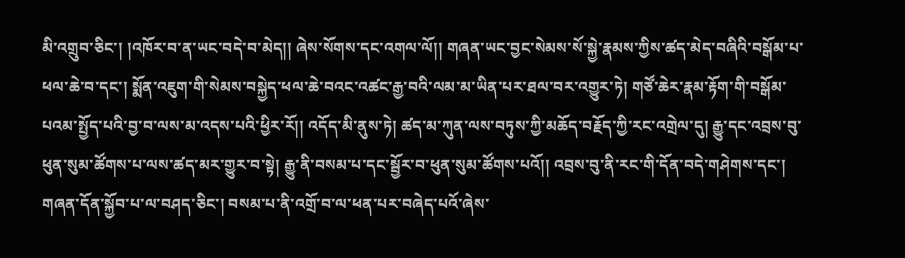མི་འགྲུབ་ཅིང་། །འཁོར་བ་ན་ཡང་བདེ་བ་མེད།། ཞེས་སོགས་དང་འགལ་ལོ།། གཞན་ཡང་བྱང་སེམས་སོ་སྐྱེ་རྣམས་ཀྱིས་ཚད་མེད་བཞིའི་བསྒོམ་པ་ཕལ་ཆེ་བ་དང་། སྨོན་འཇུག་གི་སེམས་བསྐྱེད་ཕལ་ཆེ་བའང་འཚང་རྒྱ་བའི་ལམ་མ་ཡིན་པར་ཐལ་བར་འགྱུར་ཏེ། གཙོ་ཆེར་རྣམ་རྟོག་གི་བསྒོམ་པའམ་སྤྱོད་པའི་བྱ་བ་ལས་མ་འདས་པའི་ཕྱིར་རོ།། འདོད་མི་ནུས་ཏེ། ཚད་མ་ཀུན་ལས་བཏུས་ཀྱི་མཆོད་བརྗོད་ཀྱི་རང་འགྲེལ་དུ། རྒྱུ་དང་འབྲས་བུ་ཕུན་སུམ་ཚོགས་པ་ལས་ཚད་མར་གྱུར་བ་སྟེ། རྒྱུ་ནི་བསམ་པ་དང་སྦྱོར་བ་ཕུན་སུམ་ཚོགས་པའོ།། འབྲས་བུ་ནི་རང་གི་དོན་བདེ་གཤེགས་དང་། གཞན་དོན་སྐྱོབ་པ་ལ་བཤད་ཅིང་། བསམ་པ་ནི་འགྲོ་བ་ལ་ཕན་པར་བཞེད་པའོ་ཞེས་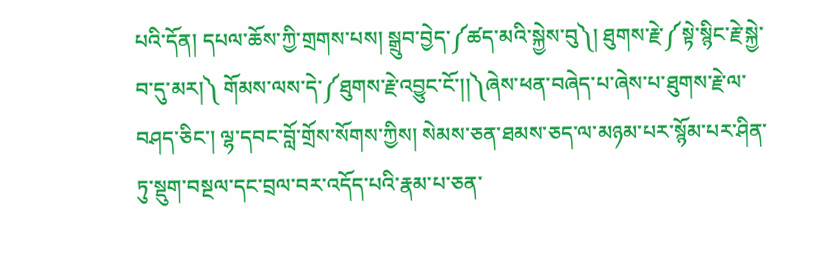པའི་དོན། དཔལ་ཆོས་ཀྱི་གྲགས་པས། སྒྲུབ་བྱེད་༼ཚད་མའི་སྐྱེས་བུ༽། ཐུགས་རྗེ་༼སྟེ་སྙིང་རྗེ་སྐྱེ་བ་དུ་མར།༽ གོམས་ལས་དེ་༼ཐུགས་རྗེ་འབྱུང་ངོ་།།༽ཞེས་ཕན་བཞེད་པ་ཞེས་པ་ཐུགས་རྗེ་ལ་བཤད་ཅིང་། ལྷ་དབང་བློ་གྲོས་སོགས་ཀྱིས། སེམས་ཅན་ཐམས་ཅད་ལ་མཉམ་པར་སྙོམ་པར་ཤིན་ཏུ་སྡུག་བསྔལ་དང་བྲལ་བར་འདོད་པའི་རྣམ་པ་ཅན་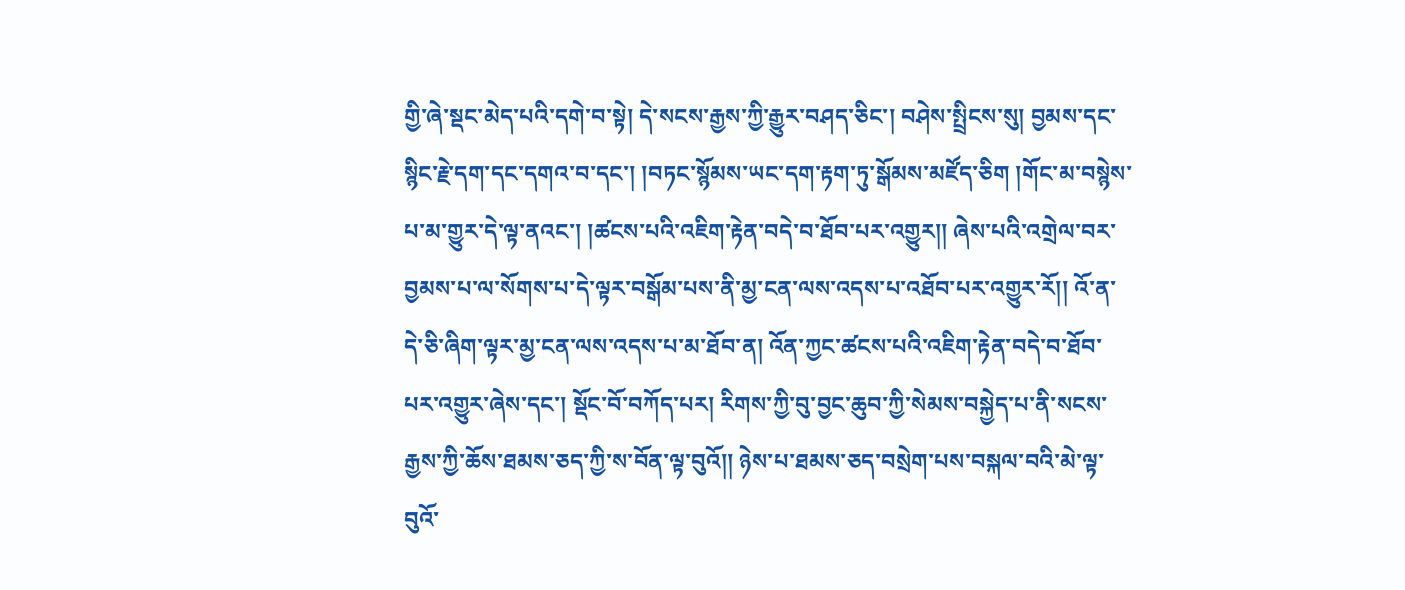གྱི་ཞེ་སྡང་མེད་པའི་དགེ་བ་སྟེ། དེ་སངས་རྒྱས་ཀྱི་རྒྱུར་བཤད་ཅིང་། བཤེས་སྤྲིངས་སུ། བྱམས་དང་སྙིང་རྗེ་དག་དང་དགའ་བ་དང་། །བཏང་སྙོམས་ཡང་དག་རྟག་ཏུ་སྒོམས་མཛོད་ཅིག །གོང་མ་བསྙེས་པ་མ་གྱུར་དེ་ལྟ་ནའང་། །ཚངས་པའི་འཇིག་རྟེན་བདེ་བ་ཐོབ་པར་འགྱུར།། ཞེས་པའི་འགྲེལ་བར་བྱམས་པ་ལ་སོགས་པ་དེ་ལྟར་བསྒོམ་པས་ནི་མྱ་ངན་ལས་འདས་པ་འཐོབ་པར་འགྱུར་རོ།། འོ་ན་དེ་ཅི་ཞིག་ལྟར་མྱ་ངན་ལས་འདས་པ་མ་ཐོབ་ན། འོན་ཀྱང་ཚངས་པའི་འཇིག་རྟེན་བདེ་བ་ཐོབ་པར་འགྱུར་ཞེས་དང་། སྡོང་བོ་བཀོད་པར། རིགས་ཀྱི་བུ་བྱང་ཆུབ་ཀྱི་སེམས་བསྐྱེད་པ་ནི་སངས་རྒྱས་ཀྱི་ཆོས་ཐམས་ཅད་ཀྱི་ས་བོན་ལྟ་བུའོ།། ཉེས་པ་ཐམས་ཅད་བསྲེག་པས་བསྐལ་བའི་མེ་ལྟ་བུའོ་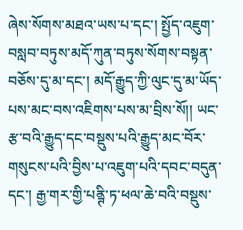ཞེས་སོགས་མཐའ་ཡས་པ་དང་། སྤྱོད་འཇུག་བསླབ་བཏུས་མདོ་ཀུན་བཏུས་སོགས་བསྟན་བཅོས་དུ་མ་དང་། མདོ་རྒྱུད་ཀྱི་ལུང་དུ་མ་ཡོད་པས་མང་བས་འཇིགས་པས་མ་བྲིས་སོ།། ཡང་རྩ་བའི་རྒྱུད་དང་བསྡུས་པའི་རྒྱུད་མང་བོར་གསུངས་པའི་བྱིས་པ་འཇུག་པའི་དབང་བདུན་དང་། རྒྱ་གར་གྱི་པནྚི་ཏ་ཕལ་ཆེ་བའི་བསྡུས་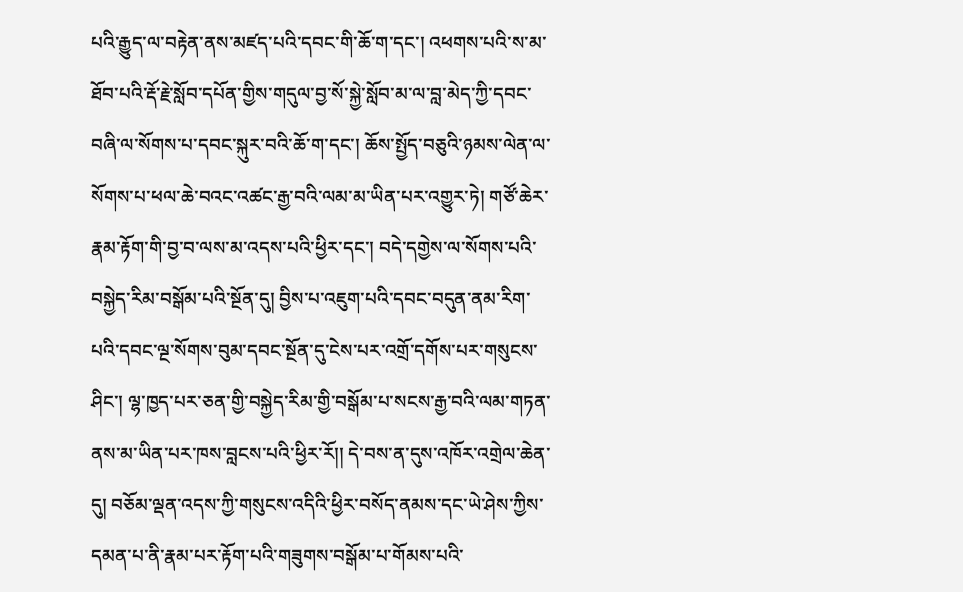པའི་རྒྱུད་ལ་བརྟེན་ནས་མཛད་པའི་དབང་གི་ཆོ་ག་དང་། འཕགས་པའི་ས་མ་ཐོབ་པའི་རྡོ་རྗེ་སློབ་དཔོན་གྱིས་གདུལ་བྱ་སོ་སྐྱེ་སློབ་མ་ལ་བླ་མེད་ཀྱི་དབང་བཞི་ལ་སོགས་པ་དབང་སྐུར་བའི་ཆོ་ག་དང་། ཆོས་སྤྱོད་བཅུའི་ཉམས་ལེན་ལ་སོགས་པ་ཕལ་ཆེ་བའང་འཚང་རྒྱ་བའི་ལམ་མ་ཡིན་པར་འགྱུར་ཏེ། གཙོ་ཆེར་རྣམ་རྟོག་གི་བྱ་བ་ལས་མ་འདས་པའི་ཕྱིར་དང་། བདེ་དགྱེས་ལ་སོགས་པའི་བསྐྱེད་རིམ་བསྒོམ་པའི་སྔོན་དུ། བྱིས་པ་འཇུག་པའི་དབང་བདུན་ནམ་རིག་པའི་དབང་ལྔ་སོགས་བུམ་དབང་སྔོན་དུ་ངེས་པར་འགྲོ་དགོས་པར་གསུངས་ཤིང་། ལྷ་ཁྱད་པར་ཅན་གྱི་བསྐྱེད་རིམ་གྱི་བསྒོམ་པ་སངས་རྒྱ་བའི་ལམ་གཏན་ནས་མ་ཡིན་པར་ཁས་བླངས་པའི་ཕྱིར་རོ།། དེ་བས་ན་དུས་འཁོར་འགྲེལ་ཆེན་དུ། བཅོམ་ལྡན་འདས་ཀྱི་གསུངས་འདིའི་ཕྱིར་བསོད་ནམས་དང་ཡེ་ཤེས་ཀྱིས་དམན་པ་ནི་རྣམ་པར་རྟོག་པའི་གཟུགས་བསྒོམ་པ་གོམས་པའི་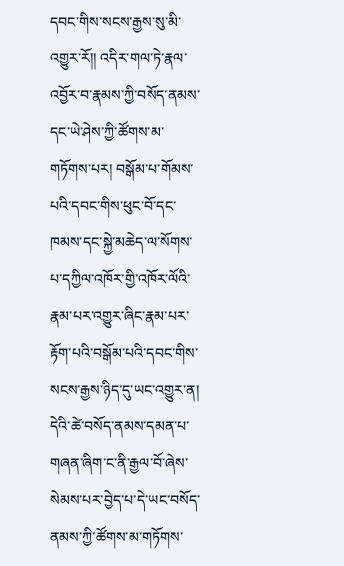དབང་གིས་སངས་རྒྱས་སུ་མི་འགྱུར་རོ།། འདིར་གལ་ཏེ་རྣལ་འབྱོར་བ་རྣམས་ཀྱི་བསོད་ནམས་དང་ཡེ་ཤེས་ཀྱི་ཚོགས་མ་གཏོགས་པར། བསྒོམ་པ་གོམས་པའི་དབང་གིས་ཕུང་བོ་དང་ཁམས་དང་སྐྱེ་མཆེད་ལ་སོགས་པ་དཀྱིལ་འཁོར་གྱི་འཁོར་ལོའི་རྣམ་པར་འགྱུར་ཞིང་རྣམ་པར་རྟོག་པའི་བསྒོམ་པའི་དབང་གིས་སངས་རྒྱས་ཉིད་དུ་ཡང་འགྱུར་ན། དེའི་ཚེ་བསོད་ནམས་དམན་པ་གཞན་ཞིག་ང་ནི་རྒྱལ་བོ་ཞེས་སེམས་པར་བྱེད་པ་དེ་ཡང་བསོད་ནམས་ཀྱི་ཚོགས་མ་གཏོགས་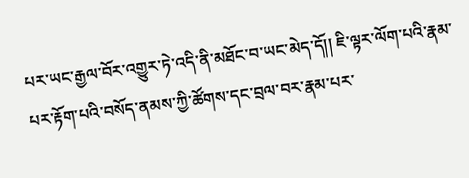པར་ཡང་རྒྱལ་བོར་འགྱུར་ཏེ་འདི་ནི་མཐོང་བ་ཡང་མེད་དོ།། ཇི་ལྟར་ལོག་པའི་རྣམ་པར་རྟོག་པའི་བསོད་ནམས་ཀྱི་ཚོགས་དང་བྲལ་བར་རྣམ་པར་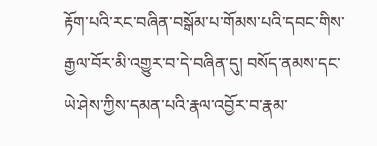རྟོག་པའི་རང་བཞིན་བསྒོམ་པ་གོམས་པའི་དབང་གིས་རྒྱལ་བོར་མི་འགྱུར་བ་དེ་བཞིན་དུ། བསོད་ནམས་དང་ཡེ་ཤེས་ཀྱིས་དམན་པའི་རྣལ་འབྱོར་བ་རྣམ་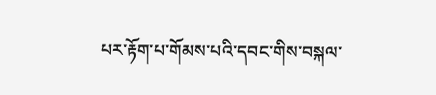པར་རྟོག་པ་གོམས་པའི་དབང་གིས་བསྐལ་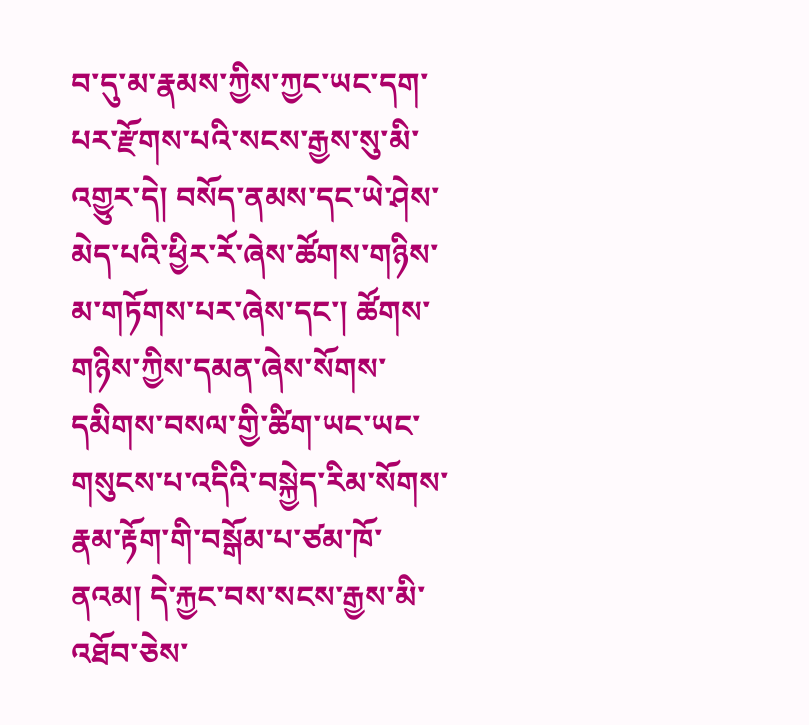བ་དུ་མ་རྣམས་ཀྱིས་ཀྱང་ཡང་དག་པར་རྫོགས་པའི་སངས་རྒྱས་སུ་མི་འགྱུར་དེ། བསོད་ནམས་དང་ཡེ་ཤེས་མེད་པའི་ཕྱིར་རོ་ཞེས་ཚོགས་གཉིས་མ་གཏོགས་པར་ཞེས་དང་། ཚོགས་གཉིས་ཀྱིས་དམན་ཞེས་སོགས་དམིགས་བསལ་གྱི་ཚིག་ཡང་ཡང་གསུངས་པ་འདིའི་བསྐྱེད་རིམ་སོགས་རྣམ་རྟོག་གི་བསྒོམ་པ་ཙམ་ཁོ་ནའམ། དེ་རྐྱང་བས་སངས་རྒྱས་མི་འཐོབ་ཅེས་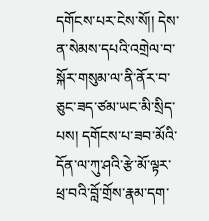དགོངས་པར་ངེས་སོ།། དེས་ན་སེམས་དཔའི་འགྲེལ་བ་སྐོར་གསུམ་ལ་ནི་ནོར་བ་ཅུང་ཟད་ཙམ་ཡང་མི་སྲིད་པས། དགོངས་པ་ཟབ་མོའི་དོན་ལ་ཀུ་ཤའི་རྩེ་མོ་ལྟར་ཕྲ་བའི་བློ་གྲོས་རྣམ་དག་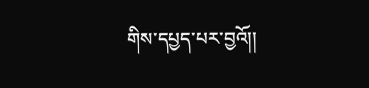གིས་དཔྱད་པར་བྱའོ།།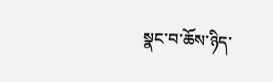སྣང་བ་ཆོས་ཉིད་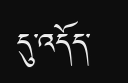དུ་འདོད་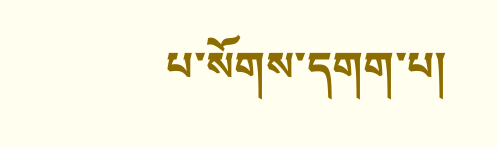པ་སོགས་དགག་པ།